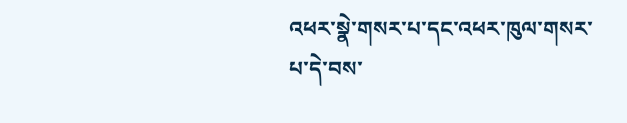འཕར་སྣེ་གསར་པ་དང་འཕར་ཁུལ་གསར་པ་དེ་བས་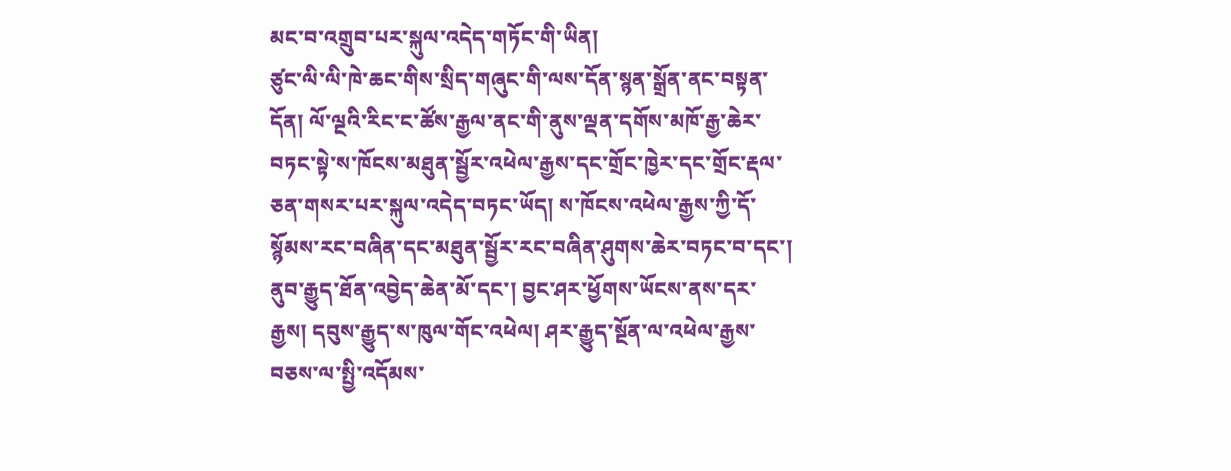མང་བ་འགྲུབ་པར་སྐུལ་འདེད་གཏོང་གི་ཡིན།
ཙུང་ལི་ལི་ཁེ་ཆང་གིས་སྲིད་གཞུང་གི་ལས་དོན་སྙན་སྒྲོན་ནང་བསྟན་དོན། ལོ་ལྔའི་རིང་ང་ཚོས་རྒྱལ་ནང་གི་ནུས་ལྡན་དགོས་མཁོ་རྒྱ་ཆེར་བཏང་སྟེ་ས་ཁོངས་མཐུན་སྦྱོར་འཕེལ་རྒྱས་དང་གྲོང་ཁྱེར་དང་གྲོང་རྡལ་ཅན་གསར་པར་སྐུལ་འདེད་བཏང་ཡོད། ས་ཁོངས་འཕེལ་རྒྱས་ཀྱི་དོ་སྙོམས་རང་བཞིན་དང་མཐུན་སྦྱོར་རང་བཞིན་ཤུགས་ཆེར་བཏང་བ་དང་། ནུབ་རྒྱུད་ཐོན་འབྱེད་ཆེན་མོ་དང་། བྱང་ཤར་ཕྱོགས་ཡོངས་ནས་དར་རྒྱས། དབུས་རྒྱུད་ས་ཁུལ་གོང་འཕེལ། ཤར་རྒྱུད་སྔོན་ལ་འཕེལ་རྒྱས་བཅས་ལ་སྤྱི་འདོམས་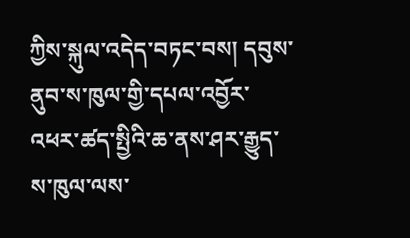ཀྱིས་སྐུལ་འདེད་བཏང་བས། དབུས་ནུབ་ས་ཁུལ་གྱི་དཔལ་འབྱོར་འཕར་ཚད་སྤྱིའི་ཆ་ནས་ཤར་རྒྱུད་ས་ཁུལ་ལས་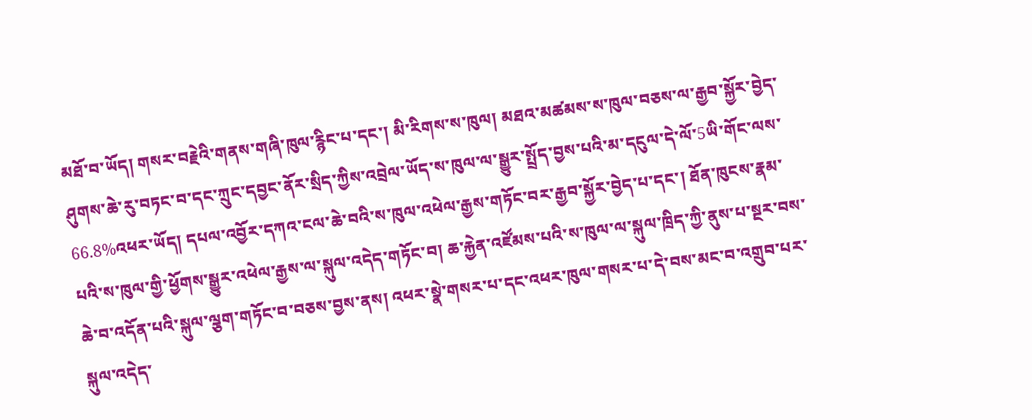མཐོ་བ་ཡོད། གསར་བརྗེའི་གནས་གཞི་ཁུལ་རྙིང་པ་དང་། མི་རིགས་ས་ཁུལ། མཐའ་མཚམས་ས་ཁུལ་བཅས་ལ་རྒྱབ་སྐྱོར་བྱེད་ཤུགས་ཆེ་རུ་བཏང་བ་དང་ཀྲུང་དབྱང་ནོར་སྲིད་ཀྱིས་འབྲེལ་ཡོད་ས་ཁུལ་ལ་སྒྱུར་སྤྲོད་བྱས་པའི་མ་དངུལ་དེ་ལོ་5ཡི་གོང་ལས་66.8%འཕར་ཡོད། དཔལ་འབྱོར་དཀའ་ངལ་ཆེ་བའི་ས་ཁུལ་འཕེལ་རྒྱས་གཏོང་བར་རྒྱབ་སྐྱོར་བྱེད་པ་དང་། ཐོན་ཁུངས་རྣམ་པའི་ས་ཁུལ་གྱི་ཕྱོགས་སྒྱུར་འཕེལ་རྒྱས་ལ་སྐུལ་འདེད་གཏོང་བ། ཆ་རྐྱེན་འཛོམས་པའི་ས་ཁུལ་ལ་སྐུལ་ཁྲིད་ཀྱི་ནུས་པ་སྔར་བས་ཆེ་བ་འདོན་པའི་སྐུལ་ལྕག་གཏོང་བ་བཅས་བྱས་ནས། འཕར་སྣེ་གསར་པ་དང་འཕར་ཁུལ་གསར་པ་དེ་བས་མང་བ་འགྲུབ་པར་སྐུལ་འདེད་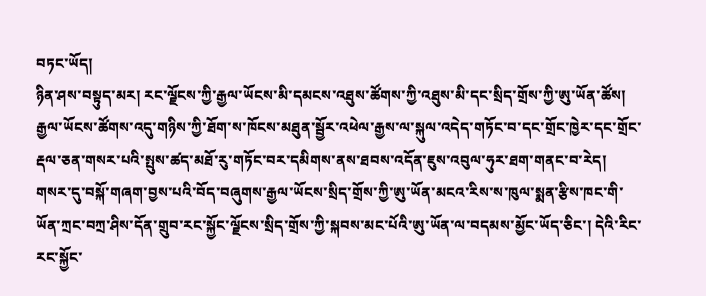བཏང་ཡོད།
ཉིན་ཤས་བསྟུད་མར། རང་ལྗོངས་ཀྱི་རྒྱལ་ཡོངས་མི་དམངས་འཐུས་ཚོགས་ཀྱི་འཐུས་མི་དང་སྲིད་གྲོས་ཀྱི་ཨུ་ཡོན་ཚོས། རྒྱལ་ཡོངས་ཚོགས་འདུ་གཉིས་ཀྱི་ཐོག་ས་ཁོངས་མཐུན་སྦྱོར་འཕེལ་རྒྱས་ལ་སྐུལ་འདེད་གཏོང་བ་དང་གྲོང་ཁྱེར་དང་གྲོང་རྡལ་ཅན་གསར་པའི་སྤུས་ཚད་མཐོ་རུ་གཏོང་བར་དམིགས་ནས་ཐབས་འདོན་ཇུས་འབུལ་ཧུར་ཐག་གནང་བ་རེད།
གསར་དུ་བསྐོ་གཞག་བྱས་པའི་བོད་བཞུགས་རྒྱལ་ཡོངས་སྲིད་གྲོས་ཀྱི་ཨུ་ཡོན་མངའ་རིས་ས་ཁུལ་སྨན་རྩིས་ཁང་གི་ཡོན་ཀྲང་བཀྲ་ཤིས་དོན་གྲུབ་རང་སྐྱོང་ལྗོངས་སྲིད་གྲོས་ཀྱི་སྐབས་མང་པོའི་ཨུ་ཡོན་ལ་བདམས་མྱོང་ཡོད་ཅིང་། དེའི་རིང་རང་སྐྱོང་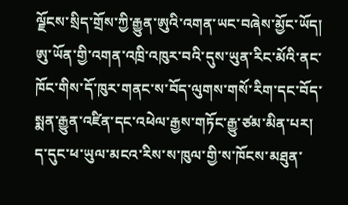ལྗོངས་སྲིད་གྲོས་ཀྱི་རྒྱུན་ཨུའི་འགན་ཡང་བཞེས་མྱོང་ཡོད། ཨུ་ཡོན་གྱི་འགན་འཁྲི་འཁུར་བའི་དུས་ཡུན་རིང་མོའི་ནང་ཁོང་གིས་དོ་ཁུར་གནང་ས་བོད་ལུགས་གསོ་རིག་དང་བོད་སྨན་རྒྱུན་འཛིན་དང་འཕེལ་རྒྱས་གཏོང་རྒྱུ་ཙམ་མིན་པར། ད་དུང་ཕ་ཡུལ་མངའ་རིས་ས་ཁུལ་གྱི་ས་ཁོངས་མཐུན་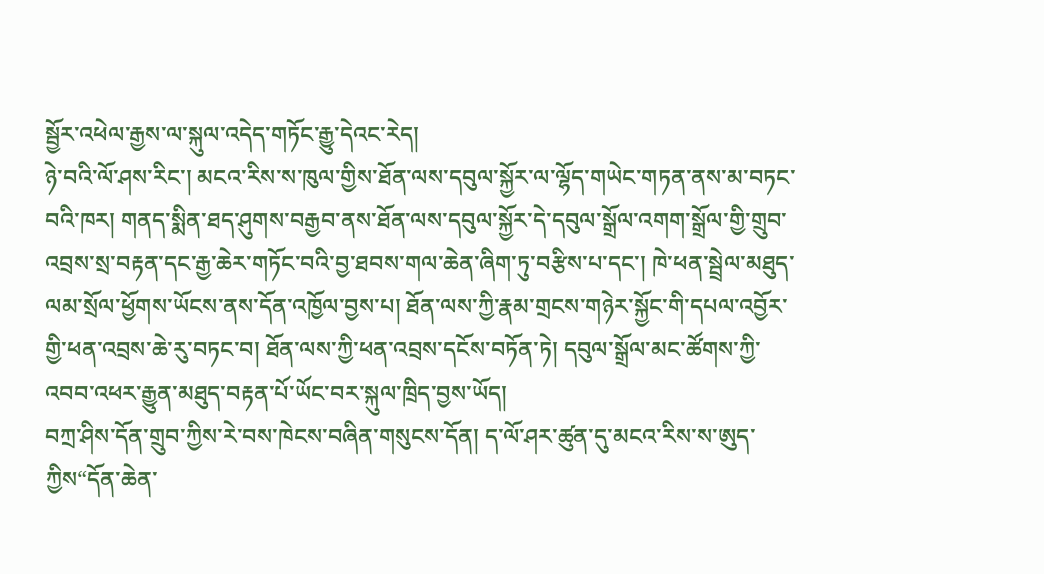སྦྱོར་འཕེལ་རྒྱས་ལ་སྐུལ་འདེད་གཏོང་རྒྱུ་དེའང་རེད།
ཉེ་བའི་ལོ་ཤས་རིང་། མངའ་རིས་ས་ཁུལ་གྱིས་ཐོན་ལས་དབུལ་སྐྱོར་ལ་ལྷོད་གཡེང་གཏན་ནས་མ་བཏང་བའི་ཁར། གནད་སྨིན་ཐད་ཤུགས་བརྒྱབ་ནས་ཐོན་ལས་དབུལ་སྐྱོར་དེ་དབུལ་སྒྲོལ་འགག་སྒྲོལ་གྱི་གྲུབ་འབྲས་སྲ་བརྟན་དང་རྒྱ་ཆེར་གཏོང་བའི་བྱ་ཐབས་གལ་ཆེན་ཞིག་ཏུ་བརྩིས་པ་དང་། ཁེ་ཕན་སྦྲེལ་མཐུད་ལམ་སྲོལ་ཕྱོགས་ཡོངས་ནས་དོན་འཁྱོལ་བྱས་པ། ཐོན་ལས་ཀྱི་རྣམ་གྲངས་གཉེར་སྐྱོང་གི་དཔལ་འབྱོར་གྱི་ཕན་འབྲས་ཆེ་རུ་བཏང་བ། ཐོན་ལས་ཀྱི་ཕན་འབྲས་དངོས་བཏོན་ཏེ། དབུལ་སྒྲོལ་མང་ཚོགས་ཀྱི་འབབ་འཕར་རྒྱུན་མཐུད་བརྟན་པོ་ཡོང་བར་སྐུལ་ཁྲིད་བྱས་ཡོད།
བཀྲ་ཤིས་དོན་གྲུབ་ཀྱིས་རེ་བས་ཁེངས་བཞིན་གསུངས་དོན། ད་ལོ་ཤར་ཚུན་དུ་མངའ་རིས་ས་ཨུད་ཀྱིས“དོན་ཆེན་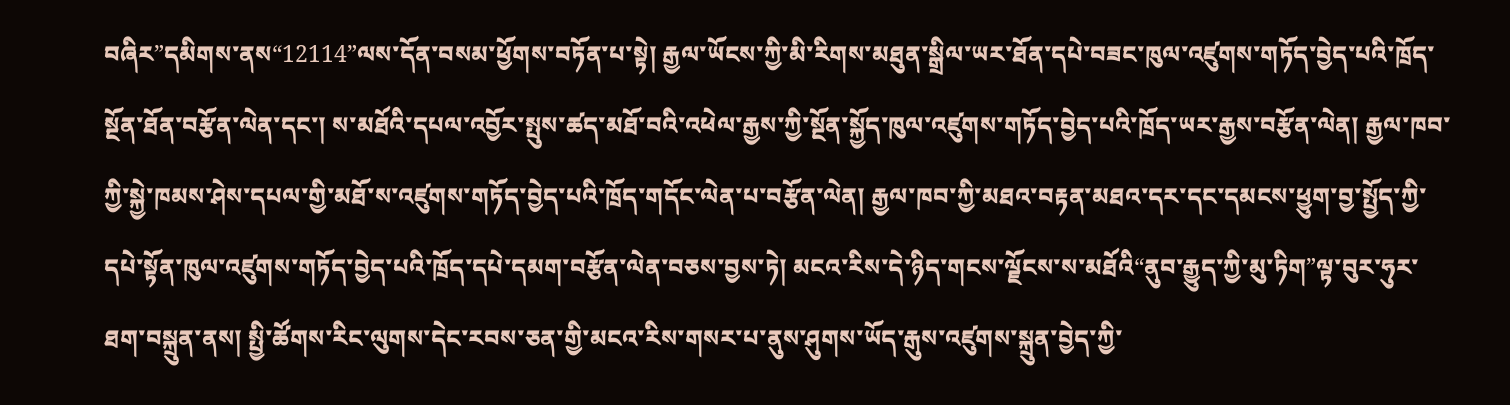བཞིར”དམིགས་ནས“12114”ལས་དོན་བསམ་ཕྱོགས་བཏོན་པ་སྟེ། རྒྱལ་ཡོངས་ཀྱི་མི་རིགས་མཐུན་སྒྲིལ་ཡར་ཐོན་དཔེ་བཟང་ཁུལ་འཛུགས་གཏོད་བྱེད་པའི་ཁྲོད་སྔོན་ཐོན་བརྩོན་ལེན་དང་། ས་མཐོའི་དཔལ་འབྱོར་སྤུས་ཚད་མཐོ་བའི་འཕེལ་རྒྱས་ཀྱི་སྔོན་སྐྱོད་ཁུལ་འཛུགས་གཏོད་བྱེད་པའི་ཁྲོད་ཡར་རྒྱས་བརྩོན་ལེན། རྒྱལ་ཁབ་ཀྱི་སྐྱེ་ཁམས་ཤེས་དཔལ་གྱི་མཐོ་ས་འཛུགས་གཏོད་བྱེད་པའི་ཁྲོད་གདོང་ལེན་པ་བརྩོན་ལེན། རྒྱལ་ཁབ་ཀྱི་མཐའ་བརྟན་མཐའ་དར་དང་དམངས་ཕྱུག་བྱ་སྤྱོད་ཀྱི་དཔེ་སྟོན་ཁུལ་འཛུགས་གཏོད་བྱེད་པའི་ཁྲོད་དཔེ་དམག་བརྩོན་ལེན་བཅས་བྱས་ཏེ། མངའ་རིས་དེ་ཉིད་གངས་ལྗོངས་ས་མཐོའི“ནུབ་རྒྱུད་ཀྱི་མུ་ཏིག”ལྟ་བུར་ཧུར་ཐག་བསྐྲུན་ནས། སྤྱི་ཚོགས་རིང་ལུགས་དེང་རབས་ཅན་གྱི་མངའ་རིས་གསར་པ་ནུས་ཤུགས་ཡོད་རྒུས་འཛུགས་སྐྲུན་བྱེད་ཀྱི་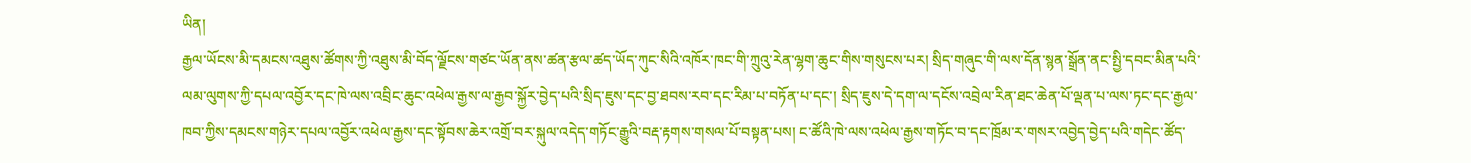ཡིན།
རྒྱལ་ཡོངས་མི་དམངས་འཐུས་ཚོགས་ཀྱི་འཐུས་མི་བོད་ལྗོངས་གཙང་ཡོན་ནས་ཚན་རྩལ་ཚད་ཡོད་ཀུང་སིའི་འཁོར་ཁང་གི་ཀྲུའུ་རེན་ལྷག་ཆུང་གིས་གསུངས་པར། སྲིད་གཞུང་གི་ལས་དོན་སྙན་སྒྲོན་ནང་སྤྱི་དབང་མིན་པའི་ལམ་ལུགས་ཀྱི་དཔལ་འབྱོར་དང་ཁེ་ལས་འབྲིང་ཆུང་འཕེལ་རྒྱས་ལ་རྒྱབ་སྐྱོར་བྱེད་པའི་སྲིད་ཇུས་དང་བྱ་ཐབས་རབ་དང་རིམ་པ་བཏོན་པ་དང་། སྲིད་ཇུས་དེ་དག་ལ་དངོས་འབྲེལ་རིན་ཐང་ཆེན་པོ་ལྡན་པ་ལས་ཏང་དང་རྒྱལ་ཁབ་ཀྱིས་དམངས་གཉེར་དཔལ་འབྱོར་འཕེལ་རྒྱས་དང་སྟོབས་ཆེར་འགྲོ་བར་སྐུལ་འདེད་གཏོང་རྒྱུའི་བརྡ་རྟགས་གསལ་པོ་བསྟན་པས། ང་ཚོའི་ཁེ་ལས་འཕེལ་རྒྱས་གཏོང་བ་དང་ཁྲོམ་ར་གསར་འབྱེད་བྱེད་པའི་གདེང་ཚོད་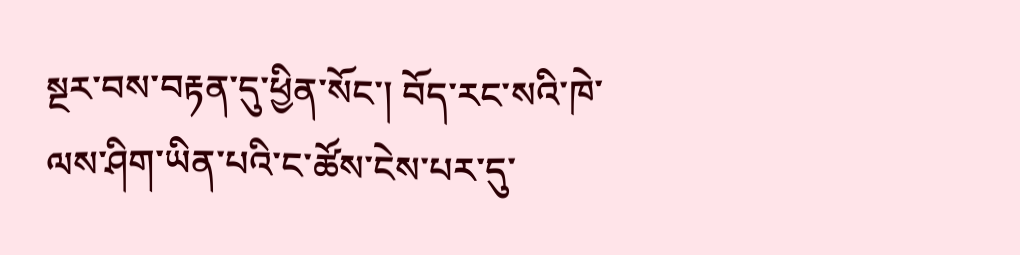སྔར་བས་བརྟན་དུ་ཕྱིན་སོང་། བོད་རང་སའི་ཁེ་ལས་ཤིག་ཡིན་པའི་ང་ཚོས་ངེས་པར་དུ་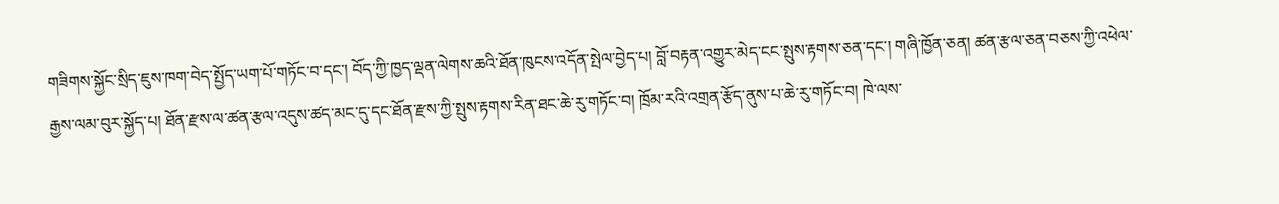གཟིགས་སྐྱོང་སྲིད་ཇུས་ཁག་བེད་སྤྱོད་ཡག་པོ་གཏོང་བ་དང་། བོད་ཀྱི་ཁྱད་ལྡན་ལེགས་ཆའི་ཐོན་ཁུངས་འདོན་སྤེལ་བྱེད་པ། བློ་བརྟན་འགྱུར་མེད་ངང་སྤུས་རྟགས་ཅན་དང་། གཞི་ཁྱོན་ཅན། ཚན་རྩལ་ཅན་བཅས་ཀྱི་འཕེལ་རྒྱས་ལམ་བུར་སྐྱོད་པ། ཐོན་རྫས་ལ་ཚན་རྩལ་འདུས་ཚད་མང་དུ་དང་ཐོན་རྫས་ཀྱི་སྤུས་རྟགས་རིན་ཐང་ཆེ་རུ་གཏོང་བ། ཁྲོམ་རའི་འགྲན་རྩོད་ནུས་པ་ཆེ་རུ་གཏོང་བ། ཁེ་ལས་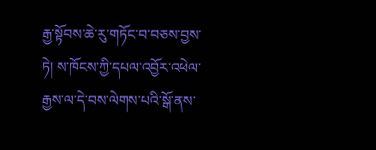རྒྱ་སྟོབས་ཆེ་རུ་གཏོང་བ་བཅས་བྱས་ཏེ། ས་ཁོངས་ཀྱི་དཔལ་འབྱོར་འཕེལ་རྒྱས་ལ་དེ་བས་ལེགས་པའི་སྒོ་ནས་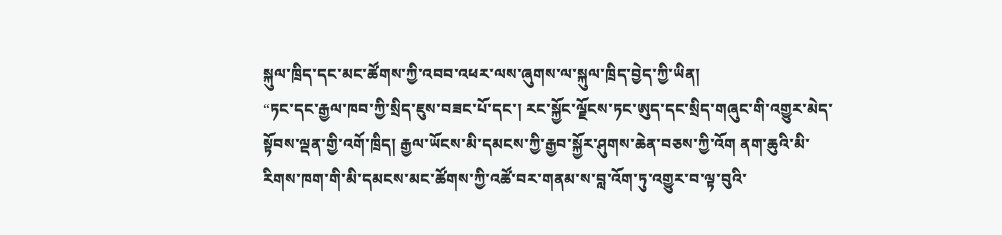སྐུལ་ཁྲིད་དང་མང་ཚོགས་ཀྱི་འབབ་འཕར་ལས་ཞུགས་ལ་སྐུལ་ཁྲིད་བྱེད་ཀྱི་ཡིན།
“ཏང་དང་རྒྱལ་ཁབ་ཀྱི་སྲིད་ཇུས་བཟང་པོ་དང་། རང་སྐྱོང་ལྗོངས་ཏང་ཨུད་དང་སྲིད་གཞུང་གི་འགྱུར་མེད་སྟོབས་ལྡན་གྱི་འགོ་ཁྲིད། རྒྱལ་ཡོངས་མི་དམངས་ཀྱི་རྒྱབ་སྐྱོར་ཤུགས་ཆེན་བཅས་ཀྱི་འོག ནག་ཆུའི་མི་རིགས་ཁག་གི་མི་དམངས་མང་ཚོགས་ཀྱི་འཚོ་བར་གནམ་ས་བླ་འོག་ཏུ་འགྱུར་བ་ལྟ་བུའི་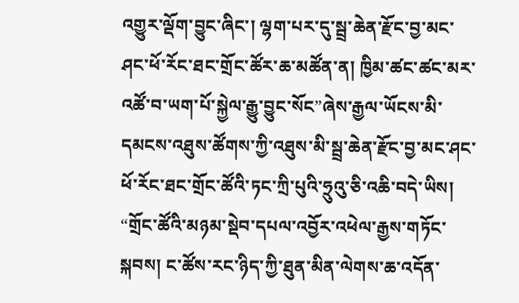འགྱུར་ལྡོག་བྱུང་ཞིང་། ལྷག་པར་དུ་སྦྲ་ཆེན་རྫོང་བྱ་མང་ཤང་ཕོ་རོང་ཐང་གྲོང་ཚོར་ཆ་མཚོན་ན། ཁྱིམ་ཚང་ཚང་མར་འཚོ་བ་ཡག་པོ་སྐྱེལ་རྒྱུ་བྱུང་སོང”ཞེས་རྒྱལ་ཡོངས་མི་དམངས་འཐུས་ཚོགས་ཀྱི་འཐུས་མི་སྦྲ་ཆེན་རྫོང་བྱ་མང་ཤང་ཕོ་རོང་ཐང་གྲོང་ཚོའི་ཏང་ཀྲི་པུའི་ཧྲུའུ་ཅི་འཆི་བདེ་ཡིས། “གྲོང་ཚོའི་མཉམ་སྡེབ་དཔལ་འབྱོར་འཕེལ་རྒྱས་གཏོང་སྐབས། ང་ཚོས་རང་ཉིད་ཀྱི་ཐུན་མིན་ལེགས་ཆ་འདོན་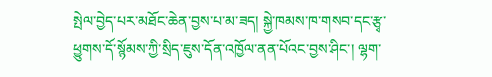སྤེལ་བྱེད་པར་མཐོང་ཆེན་བྱས་པ་མ་ཟད། སྐྱེ་ཁམས་ཁ་གསབ་དང་རྩྭ་ཕྱུགས་དོ་སྙོམས་ཀྱི་སྲིད་ཇུས་དོན་འཁྱོལ་ནན་པོའང་བྱས་ཤིང་། ལྷག་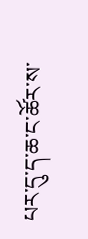པར་དུ་ད་ཆ་ང་ཚོར་ས་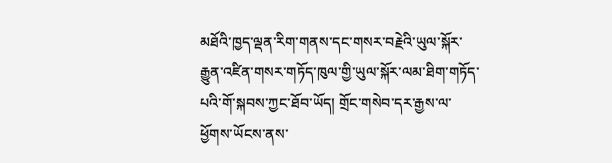མཐོའི་ཁྱད་ལྡན་རིག་གནས་དང་གསར་བརྗེའི་ཡུལ་སྐོར་རྒྱུན་འཛིན་གསར་གཏོད་ཁུལ་གྱི་ཡུལ་སྐོར་ལམ་ཐིག་གཏོད་པའི་གོ་སྐབས་ཀྱང་ཐོབ་ཡོད། གྲོང་གསེབ་དར་རྒྱས་ལ་ཕྱོགས་ཡོངས་ནས་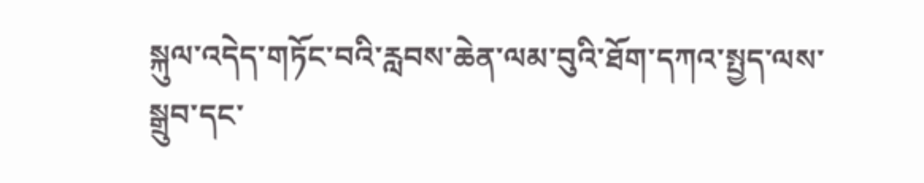སྐུལ་འདེད་གཏོང་བའི་རླབས་ཆེན་ལམ་བུའི་ཐོག་དཀའ་སྤྱད་ལས་སྒྲུབ་དང་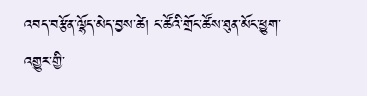འབད་བརྩོན་ལྷོད་མེད་བྱས་ཚེ། ང་ཚོའི་གྲོང་ཚོས་ཐུན་མོང་ཕྱུག་འགྱུར་གྱི་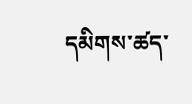དམིགས་ཚད་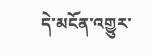དེ་མངོན་འགྱུར་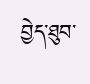བྱེད་ཐུབ་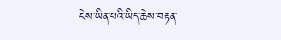ངེས་ཡིན་པའི་ཡིད་ཆེས་བརྟན་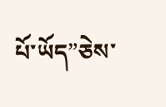པོ་ཡོད”ཅེས་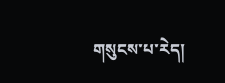གསུངས་པ་རེད།